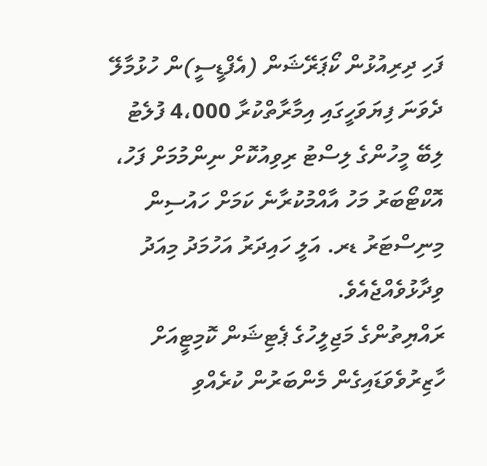ފަހި ދިރިއުޅުން ކޯޕަރޭޝަން (އެފްޑީސީ)ން ހުޅުމާލޭ ދެވަނަ ފިޔަވަހީގައި އިމާރާތްކުރާ 4،000 ފުލެޓު ލިބޭ މީހުންގެ ލިސްޓު ރިވިއުކޮށް ނިންމުމަށް ފަހު، އޮކްޓޯބަރު މަހު އާއްމުކުރާނެ ކަމަށް ހައުސިން މިނިސްޓަރު ޑރ. އަލީ ހައިދަރު އަހުމަދު މިއަދު ވިދާޅުވެއްޖެއެވެ.
ރައްޔިތުންގެ މަޖިލީހުގެ ޕެޓިޝަން ކޮމިޓީއަށް ހާޒިރުވެވަޑައިގެން މެންބަރުން ކުރެއްވި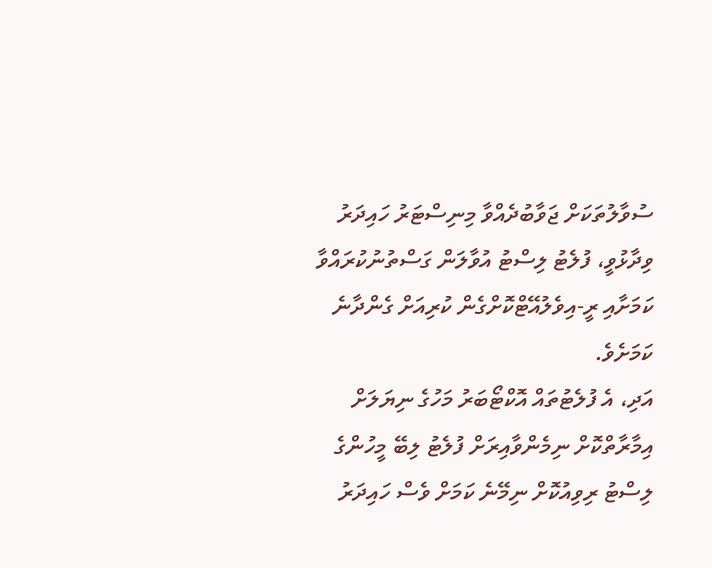ސުވާލުތަކަށް ޖަވާބުދެއްވާ މިނިސްޓަރު ހައިދަރު ވިދާޅުވީ، ފުލެޓު ލިސްޓު އުވާލަން ގަސްތުނުކުރައްވާ ކަމަށާއި ރީ-އިވެލުއޭޓްކޮށްގެން ކުރިއަށް ގެންދާނެ ކަމަށެވެ.
އަދި، އެ ފުލެޓުތައް އޮކްޓޯބަރު މަހުގެ ނިޔަލަށް އިމާރާތްކޮށް ނިމެންވާއިރަށް ފުލެޓު ލިބޭ މީހުންގެ ލިސްޓު ރިވިއުކޮށް ނިމޭނެ ކަމަށް ވެސް ހައިދަރު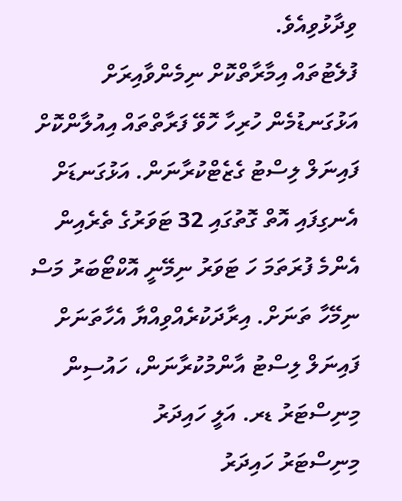ވިދާޅުވިއެވެ.
ފުލެޓުތައް އިމާރާތްކޮށް ނިމެންވާއިރަށް އަޅުގަނޑުމެން ހުރިހާ ހޮވޭ ފަރާތްތައް އިއުލާންކޮށް ފައިނަލް ލިސްޓު ގެޒެޓްކުރާނަން. އަޅުގަނޑަށް އެނގިފައި އޮތް ގޮތުގައި 32 ޓަވަރުގެ ތެރެއިން އެންމެ ފުރަތަމަ ހަ ޓަވަރު ނިމޭނީ އޮކްޓޯބަރު މަސް ނިމޭހާ ތަނަށް. އިރާދަކުރެއްވިއްޔާ އެހާތަނަށް ފައިނަލް ލިސްޓު އާންމުކުރާނަން، ހައުސިން މިނިސްޓަރު ޑރ. އަލީ ހައިދަރު
މިނިސްޓަރު ހައިދަރު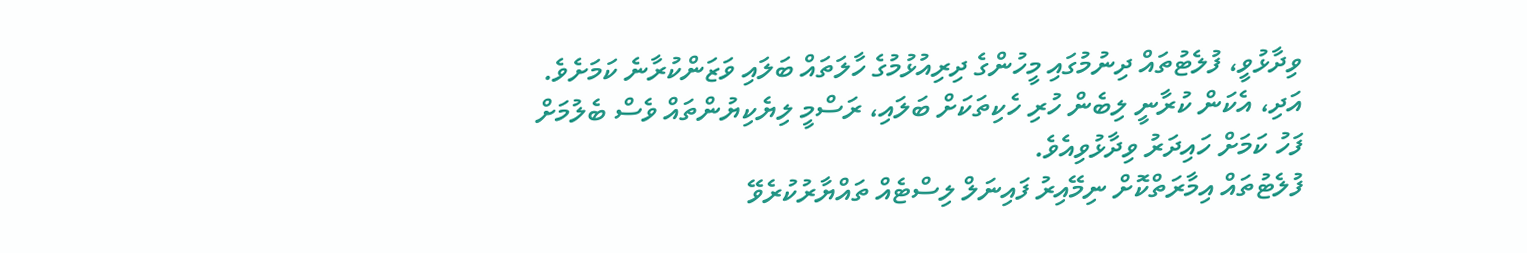ވިދާޅުވީ، ފުލެޓުތައް ދިނުމުގައި މީހުންގެ ދިރިއުޅުމުގެ ހާލަތައް ބަލައި ވަޒަންކުރާނެ ކަމަށެވެ. އަދި، އެކަން ކުރާނީ ލިބެން ހުރި ހެކިތަކަށް ބަލައި، ރަސްމީ ލިޔެކިޔުންތައް ވެސް ބެލުމަށް ފަހު ކަމަށް ހައިދަރު ވިދާޅުވިއެވެ.
ފުލެޓުތައް އިމާރަތްކޮށް ނިމޭއިރު ފައިނަލް ލިސްޓެއް ތައްޔާރުކުރެވޭ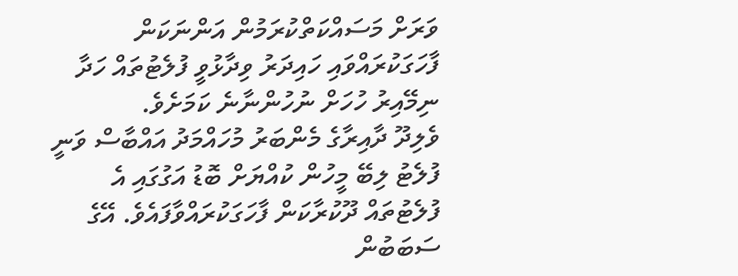ވަރަށް މަސައްކަތްކުރަމުން އަންނަކަން ފާހަގަކުރައްވައި ހައިދަރު ވިދާޅުވީ ފުލެޓުތައް ހަދާ ނިމޭއިރު ހުހަށް ނުހުންނާނެ ކަމަށެވެ.
ވެލިދޫ ދާއިރާގެ މެންބަރު މުހައްމަދު އައްބާސް ވަނީ ފުލެޓު ލިބޭ މީހުން ކުއްޔަށް ބޮޑު އަގުގައި އެ ފުލެޓުތައް ދޫކުރާކަން ފާހަގަކުރައްވާފައެވެ. އޭގެ ސަބަބުން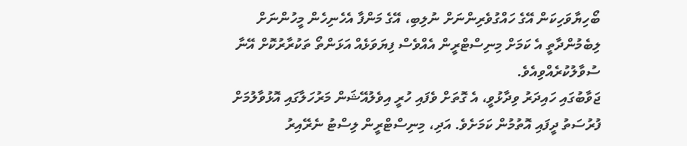ބޯހިޔާވަހިކަން އޭގެ ހައްގުވެރިންނަށް ނުލިބި، އޭގެ މަންފާ އެހެނިހެން މީހުންނަށް ލިބެމުންދާތީ އެ ކަމަށް މިނިސްޓްރީން އެއްވެސް ފިޔަވަޅެއް އަޅަންތޯ ތަކުރާރުކޮށް އޭނާ ސުވާލުކުރެއްވިއެވެ.
ޖަވާބުގައި ހައިދަރު ވިދާޅުވީ، އެ ގޮތަށް ވެފައި ހުރީ އިވެލުއޭޝަން މަރުހަލާގައި އޮޅުވާލުމަށް ފުރުސަތު ދީފައި އޮތުމުން ކަމަށެވެ. އަދި، މިނިސްޓްރީން ލިސްޓު ނެރޭއިރު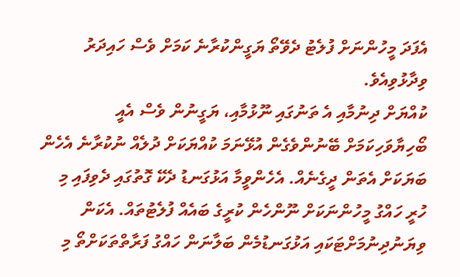އެފަދަ މީހުންނަށް ފުލެޓު ދެވޭތޯ ޔަގީންކުރާނެ ކަމަށް ވެސް ހައިދަރު ވިދާޅުވިއެވެ.
ކުއްޔަށް ދިނުމާއި އެ ތަނުގައި ނޫޅުމާއި، ޔަގީނުން ވެސް އެއީ ބޯހިޔާވަހިކަމަށް ބޭނުންވެގެން އުޅޭނަމަ ކުއްޔަކަށް ދުލެއް ނުކުރާނެ އެހެން ބަޔަކަށް އެތަން ދީގެނެއް. އެހެންވީމާ އަޅުގަނޑު ދެކޭ ގޮތުގައި ދެވިފައި މި ހުރީ ހައްގު މީހުންނަކަށް ނޫންހެން ކުރީގެ ބައެއް ފުލެޓުތައް. އެކަން ވިޔަނުދިނުމަށްޓަކައި އަޅުގަނޑުމެން ބަލާނަން ހައްގު ފަރާތްތަކަށްތޯ މި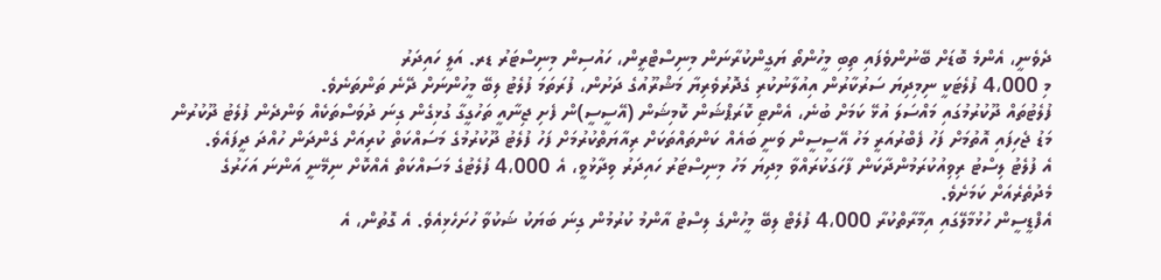ދެވެނީ، އެންމެ ބޮޑަށް ބޭނުންވެފައި ތިބި މީހުންތޯ ޔަގީންކުރާނަން މިނިސްޓްރީން، ހައުސިން މިނިސްޓަރު ޑރ. އަލީ ހައިދަރު
މި 4،000 ފުލެޓަކީ ނިމިދިޔަ ސަރުކާރުން އިއުލާނުކުރި ގެދޮރުވެރިޔާ މަޝްރޫއުގެ ދަށުން، ފުރަތަމަ ފުލެޓު ލިބޭ މީހުންނަށް ދޭނެ ތަންތަނެވެ.
ފުލެޓުތައް ދޫކުރުމުގައި މައްސަލަ އުޅޭ ކަމަށް ބުނެ، އެންޓި ކޮރަޕްޝަން ކޮމިޝަން (އޭސީސީ)ން ފެށި ޖިނާއީ ތަހުގީގާ ގުޅިގެން ގިނަ ދުވަސްތަކެއް ވަންދެން ފުލެޓު ދޫކުރުން މަޑު ޖެހިފައި އޮތުމަށް ފަހު ފެބްރުއަރީ މަހު އޭސީސީން ވަނީ ބައެއް ކަންތައްތަކަށް ރިއާޔަތްކުރުމަށް ފަހު ފުލެޓު ދޫކުރުމުގެ މަސައްކަތް ކުރިއަށް ގެންދަން ހުއްދަ ދީފައެވެ.
އެ ފުލެޓު ލިސްޓު ރިވިއުކުރަމުންދާކަން ފާހަގަކުރައްވާ މިދިޔަ މަހު މިނިސްޓަރު ހައިދަރު ވިދާޅުވީ، އެ 4،000 ފުލެޓުގެ މަސައްކަތް އެއްކޮށް ނިމޭނީ އަންނަ އަހަރުގެ މެދުތެރެއަށް ކަމަށެވެ.
އެފްޑީސީން ހުޅުމާލޭގައި އިމާރާތްކުރާ 4،000 ފުލެޓް ލިބޭ މީހުންގެ ލިސްޓު އާންމު ކުރުމުން ގިނަ ބަޔަކު ޝަކުވާ ހުށަހެޅިއެވެ. އެ ގޮތުން، އެ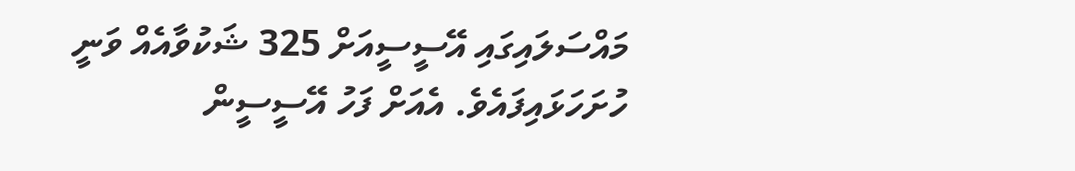މައްސަލައިގައި އޭސީސީއަށް 325 ޝަކުވާއެއް ވަނީ ހުށަހަޅައިފައެވެ. އެއަށް ފަހު އޭސީސީން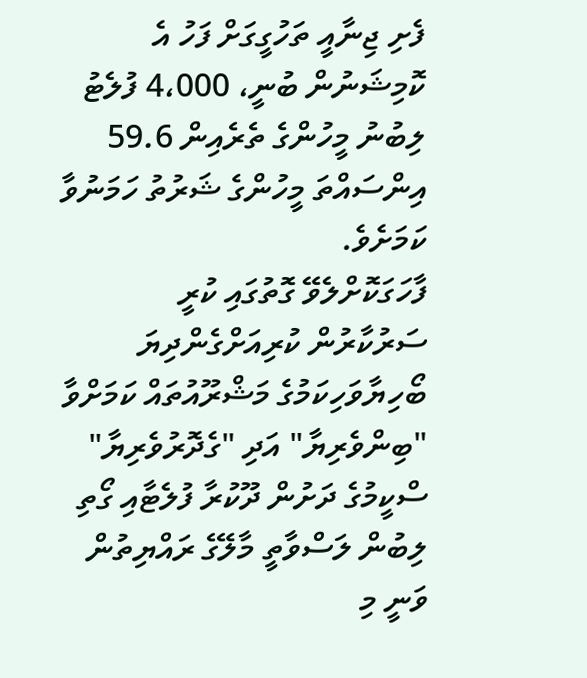ފެށި ޖިނާއީ ތަހުގީގަށް ފަހު އެ ކޮމިޝަނުން ބުނީ، 4،000 ފުލެޓު ލިބުނު މީހުންގެ ތެރެއިން 59.6 އިންސައްތަ މީހުންގެ ޝަރުތު ހަމަނުވާ ކަމަށެވެ.
ފާހަގަކޮށްލެވޭ ގޮތުގައި ކުރީ ސަރުކާރުން ކުރިއަށްގެންދިޔަ ބޯހިޔާވަހިކަމުގެ މަޝްރޫއުތައް ކަމަށްވާ "ބިންވެރިޔާ" އަދި "ގެދޮރުވެރިޔާ" ސްކީމުގެ ދަށުން ދޫކުރާ ފުލެޓާއި ގޯތި ލިބުން ލަސްވާތީ މާލޭގެ ރައްޔިތުން ވަނީ މި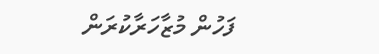ފަހުން މުޒާހަރާކުރަން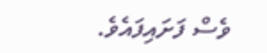ވެސް ފަށައިފައެވެ.